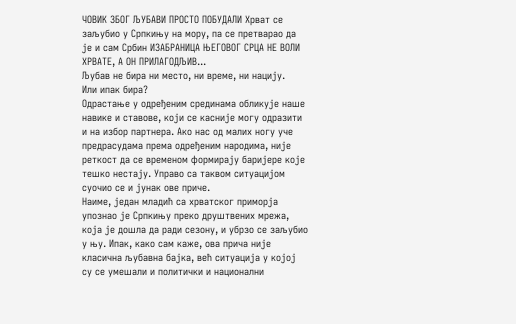ЧОВИК ЗБОГ ЉУБАВИ ПРОСТО ПОБУДАЛИ Хрват се заљубио у Српкињу на мору, па се претварао да је и сам Србин ИЗАБРАНИЦА ЊЕГОВОГ СРЦА НЕ ВОЛИ ХРВАТЕ, А ОН ПРИЛАГОДЉИВ...
Љубав не бира ни место, ни време, ни нацију.
Или ипак бира?
Одрастање у одређеним срединама обликује наше навике и ставове, који се касније могу одразити и на избор партнера. Ако нас од малих ногу уче предрасудама према одређеним народима, није реткост да се временом формирају баријере које тешко нестају. Управо са таквом ситуацијом суочио се и јунак ове приче.
Наиме, један младић са хрватског приморја упознао је Српкињу преко друштвених мрежа, која је дошла да ради сезону, и убрзо се заљубио у њу. Ипак, како сам каже, ова прича није класична љубавна бајка, већ ситуација у којој су се умешали и политички и национални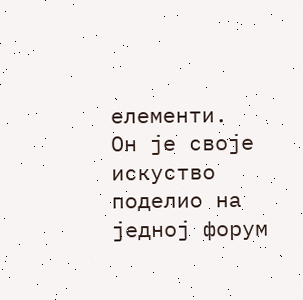елементи.
Он је своје искуство поделио на једној форум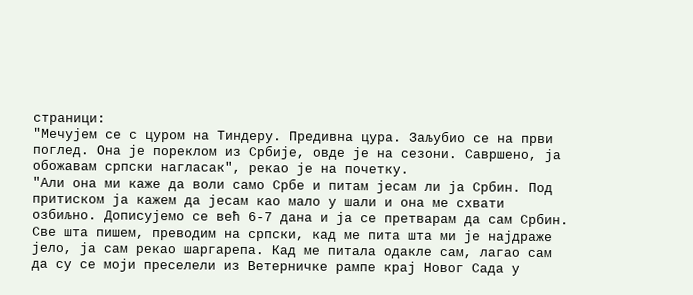страници:
"Мечујем се с цуром на Тиндеру. Предивна цура. Заљубио се на први поглед. Она је пореклом из Србије, овде је на сезони. Савршено, ја обожавам српски нагласак", рекао је на почетку.
"Али она ми каже да воли само Србе и питам јесам ли ја Србин. Под притиском ја кажем да јесам као мало у шали и она ме схвати озбиљно. Дописујемо се већ 6-7 дана и ја се претварам да сам Србин. Све шта пишем, преводим на српски, кад ме пита шта ми је најдраже јело, ја сам рекао шаргарепа. Кад ме питала одакле сам, лагао сам да су се моји преселели из Ветерничке рампе крај Новог Сада у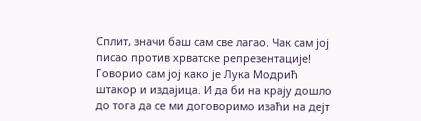Сплит, значи баш сам све лагао. Чак сам јој писао против хрватске репрезентације! Говорио сам јој како је Лука Модрић штакор и издајица. И да би на крају дошло до тога да се ми договоримо изаћи на дејт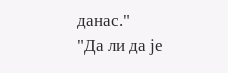данас."
"Да ли да је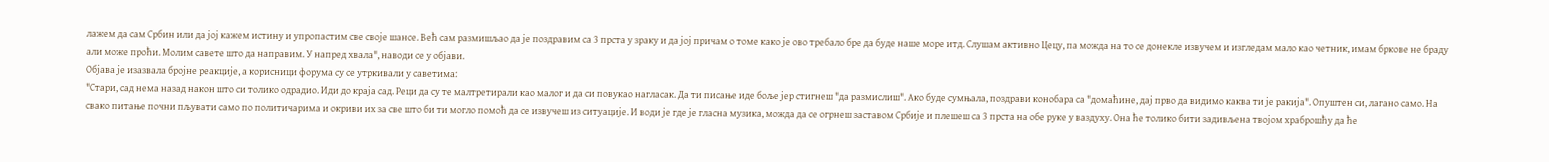лажем да сам Србин или да јој кажем истину и упропастим све своје шансе. Већ сам размишљао да је поздравим са 3 прста у зраку и да јој причам о томе како је ово требало бре да буде наше море итд. Слушам активно Цецу, па можда на то се донекле извучем и изгледам мало као четник, имам бркове не браду али може проћи. Молим савете што да направим. У напред хвала", наводи се у објави.
Објава је изазвала бројне реакције, а корисници форума су се утркивали у саветима:
"Стари, сад нема назад након што си толико одрадио. Иди до краја сад. Реци да су те малтретирали као малог и да си повукао нагласак. Да ти писање иде боље јер стигнеш "да размислиш". Ако буде сумњала, поздрави конобара са "домаћине, дај прво да видимо каква ти је ракија". Опуштен си, лагано само. На свако питање почни пљувати само по политичарима и окриви их за све што би ти могло помоћ да се извучеш из ситуације. И води је где је гласна музика, можда да се огрнеш заставом Србије и плешеш са 3 прста на обе руке у ваздуху. Она ће толико бити задивљена твојом храброшћу да ће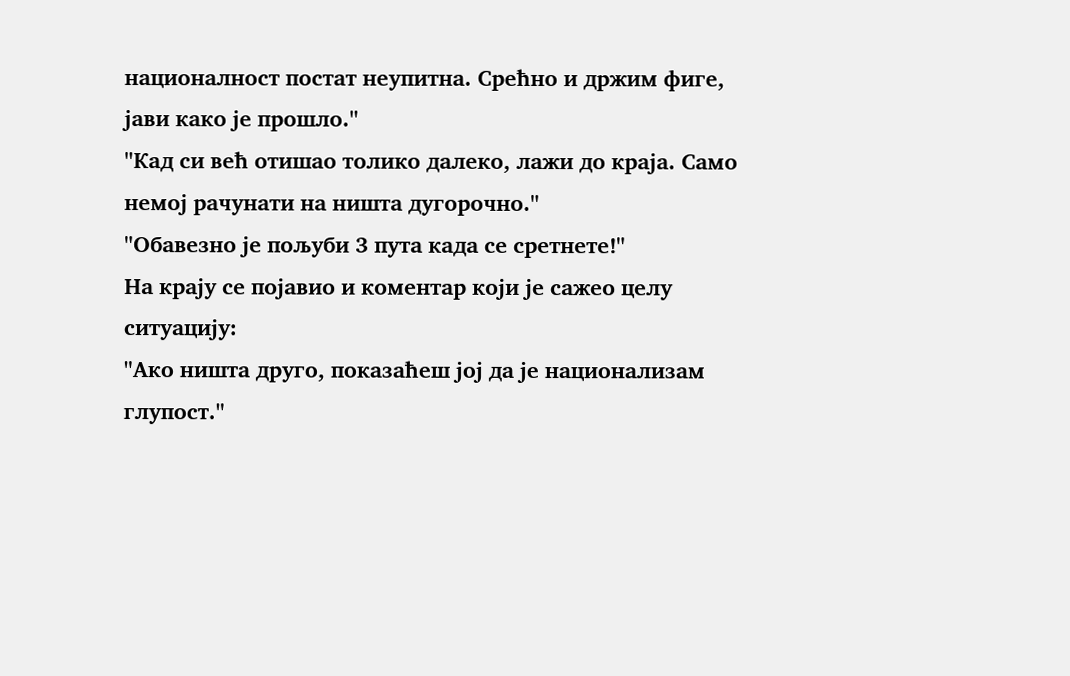националност постат неупитна. Срећно и држим фиге, јави како је прошло."
"Кад си већ отишао толико далеко, лажи до краја. Само немој рачунати на ништа дугорочно."
"Обавезно је пољуби 3 пута када се сретнете!"
На крају се појавио и коментар који је сажео целу ситуацију:
"Ако ништа друго, показаћеш јој да је национализам глупост."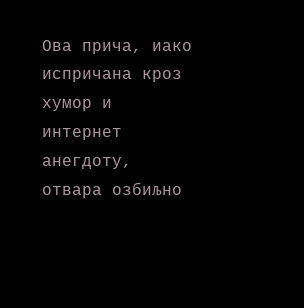Ова прича, иако испричана кроз хумор и интернет анегдоту, отвара озбиљно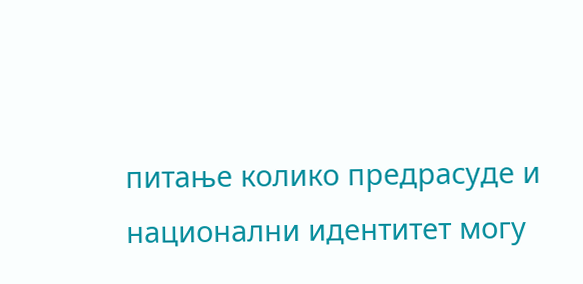питање колико предрасуде и национални идентитет могу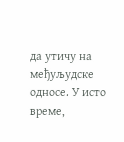да утичу на међуљудске односе. У исто време,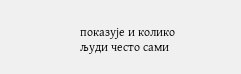показује и колико људи често сами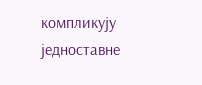компликују једноставне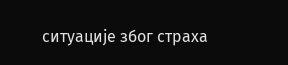ситуације због страха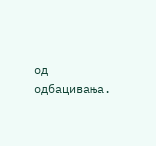од одбацивања.